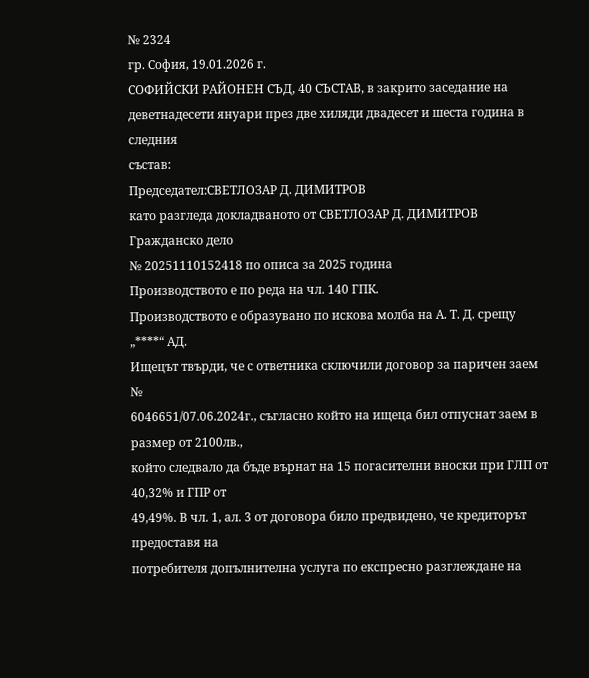№ 2324
гр. София, 19.01.2026 г.
СОФИЙСКИ РАЙОНЕН СЪД, 40 СЪСТАВ, в закрито заседание на
деветнадесети януари през две хиляди двадесет и шеста година в следния
състав:
Председател:СВЕТЛОЗАР Д. ДИМИТРОВ
като разгледа докладваното от СВЕТЛОЗАР Д. ДИМИТРОВ Гражданско дело
№ 20251110152418 по описа за 2025 година
Производството е по реда на чл. 140 ГПК.
Производството е образувано по искова молба на А. Т. Д. срещу „****“ АД.
Ищецът твърди, че с ответника сключили договор за паричен заем №
6046651/07.06.2024г., съгласно който на ищеца бил отпуснат заем в размер от 2100лв.,
който следвало да бъде върнат на 15 погасителни вноски при ГЛП от 40,32% и ГПР от
49,49%. В чл. 1, ал. 3 от договора било предвидено, че кредиторът предоставя на
потребителя допълнителна услуга по експресно разглеждане на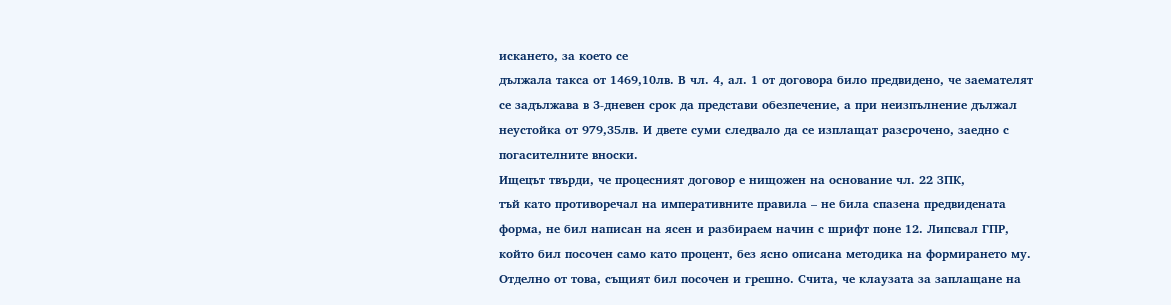искането, за което се
дължала такса от 1469,10лв. В чл. 4, ал. 1 от договора било предвидено, че заемателят
се задължава в 3-дневен срок да представи обезпечение, а при неизпълнение дължал
неустойка от 979,35лв. И двете суми следвало да се изплащат разсрочено, заедно с
погасителните вноски.
Ищецът твърди, че процесният договор е нищожен на основание чл. 22 ЗПК,
тъй като противоречал на императивните правила – не била спазена предвидената
форма, не бил написан на ясен и разбираем начин с шрифт поне 12. Липсвал ГПР,
който бил посочен само като процент, без ясно описана методика на формирането му.
Отделно от това, същият бил посочен и грешно. Счита, че клаузата за заплащане на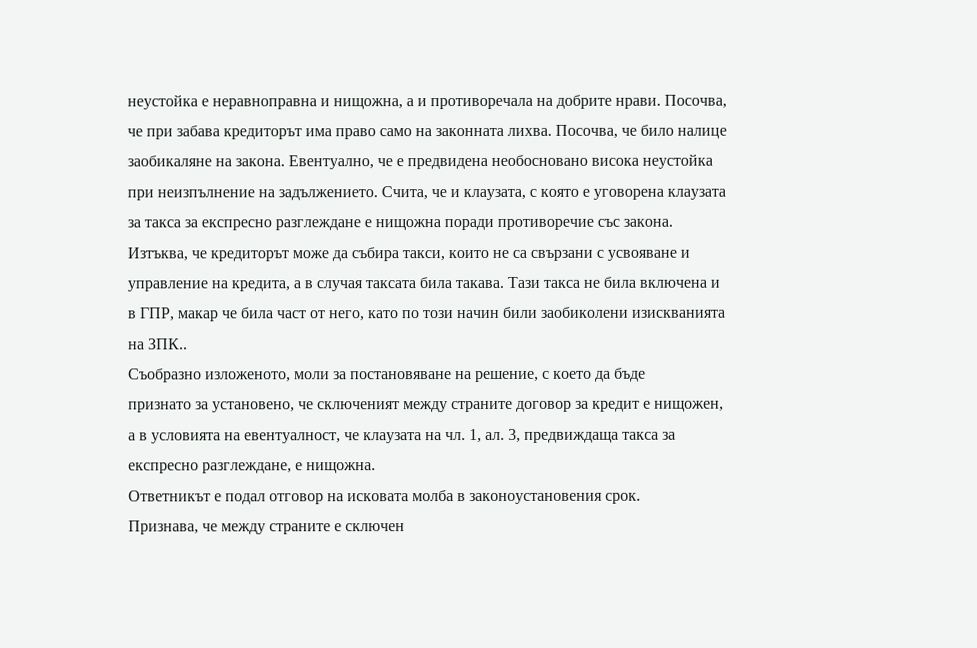неустойка е неравноправна и нищожна, а и противоречала на добрите нрави. Посочва,
че при забава кредиторът има право само на законната лихва. Посочва, че било налице
заобикаляне на закона. Евентуално, че е предвидена необосновано висока неустойка
при неизпълнение на задължението. Счита, че и клаузата, с която е уговорена клаузата
за такса за експресно разглеждане е нищожна поради противоречие със закона.
Изтъква, че кредиторът може да събира такси, които не са свързани с усвояване и
управление на кредита, а в случая таксата била такава. Тази такса не била включена и
в ГПР, макар че била част от него, като по този начин били заобиколени изискванията
на ЗПК..
Съобразно изложеното, моли за постановяване на решение, с което да бъде
признато за установено, че сключеният между страните договор за кредит е нищожен,
а в условията на евентуалност, че клаузата на чл. 1, ал. 3, предвиждаща такса за
експресно разглеждане, е нищожна.
Ответникът е подал отговор на исковата молба в законоустановения срок.
Признава, че между страните е сключен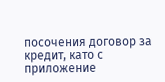посочения договор за кредит, като с
приложение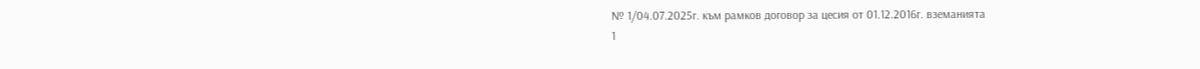№ 1/04.07.2025г. към рамков договор за цесия от 01.12.2016г. вземанията
1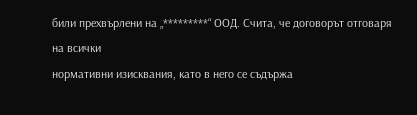били прехвърлени на „*********“ ООД. Счита, че договорът отговаря на всички
нормативни изисквания, като в него се съдържа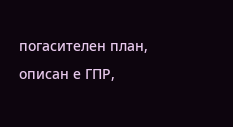погасителен план, описан е ГПР,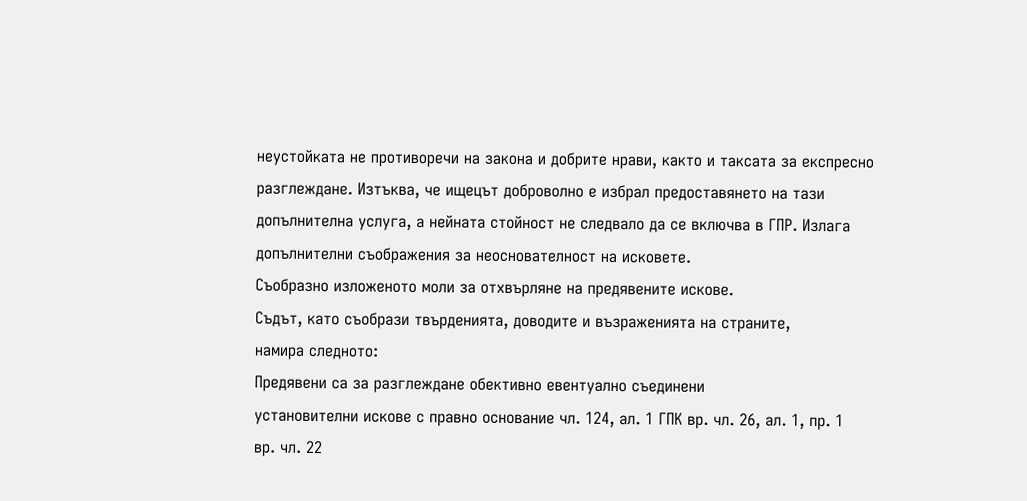неустойката не противоречи на закона и добрите нрави, както и таксата за експресно
разглеждане. Изтъква, че ищецът доброволно е избрал предоставянето на тази
допълнителна услуга, а нейната стойност не следвало да се включва в ГПР. Излага
допълнителни съображения за неоснователност на исковете.
Съобразно изложеното моли за отхвърляне на предявените искове.
Съдът, като съобрази твърденията, доводите и възраженията на страните,
намира следното:
Предявени са за разглеждане обективно евентуално съединени
установителни искове с правно основание чл. 124, ал. 1 ГПК вр. чл. 26, ал. 1, пр. 1
вр. чл. 22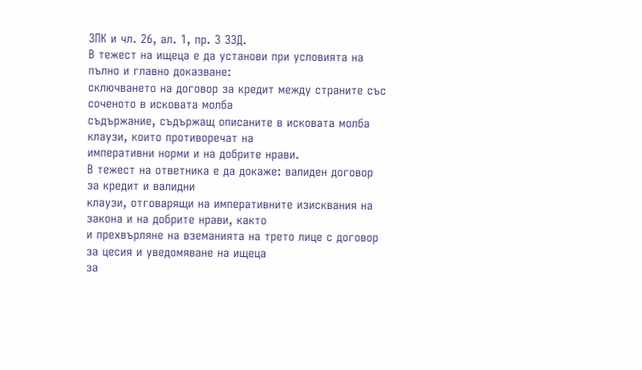ЗПК и чл. 26, ал. 1, пр. 3 ЗЗД.
В тежест на ищеца е да установи при условията на пълно и главно доказване:
сключването на договор за кредит между страните със соченото в исковата молба
съдържание, съдържащ описаните в исковата молба клаузи, които противоречат на
императивни норми и на добрите нрави.
В тежест на ответника е да докаже: валиден договор за кредит и валидни
клаузи, отговарящи на императивните изисквания на закона и на добрите нрави, както
и прехвърляне на вземанията на трето лице с договор за цесия и уведомяване на ищеца
за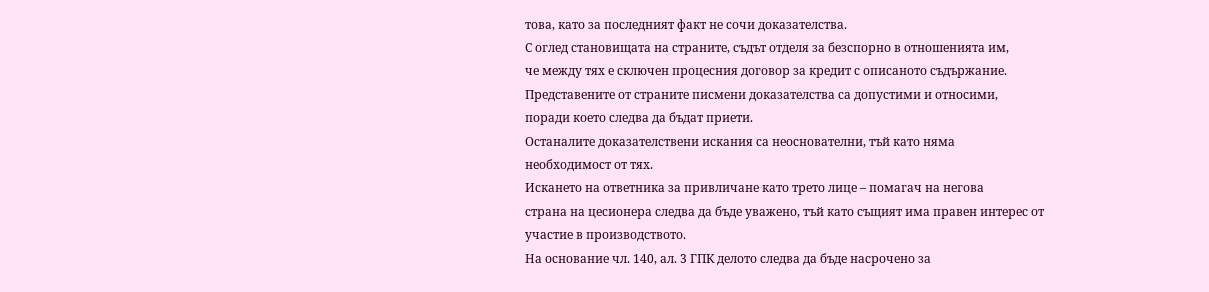това, като за последният факт не сочи доказателства.
С оглед становищата на страните, съдът отделя за безспорно в отношенията им,
че между тях е сключен процесния договор за кредит с описаното съдържание.
Представените от страните писмени доказателства са допустими и относими,
поради което следва да бъдат приети.
Останалите доказателствени искания са неоснователни, тъй като няма
необходимост от тях.
Искането на ответника за привличане като трето лице – помагач на негова
страна на цесионера следва да бъде уважено, тъй като същият има правен интерес от
участие в производството.
На основание чл. 140, ал. 3 ГПК делото следва да бъде насрочено за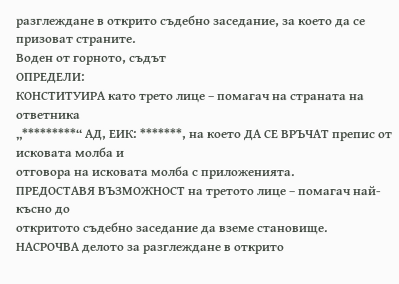разглеждане в открито съдебно заседание, за което да се призоват страните.
Воден от горното, съдът
ОПРЕДЕЛИ:
КОНСТИТУИРА като трето лице – помагач на страната на ответника
„*********“ АД, ЕИК: *******, на което ДА СЕ ВРЪЧАТ препис от исковата молба и
отговора на исковата молба с приложенията.
ПРЕДОСТАВЯ ВЪЗМОЖНОСТ на третото лице – помагач най-късно до
откритото съдебно заседание да вземе становище.
НАСРОЧВА делото за разглеждане в открито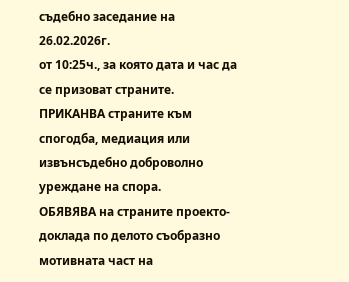съдебно заседание на 26.02.2026г.
от 10:25ч., за която дата и час да се призоват страните.
ПРИКАНВА страните към спогодба, медиация или извънсъдебно доброволно
уреждане на спора.
ОБЯВЯВА на страните проекто-доклада по делото съобразно мотивната част на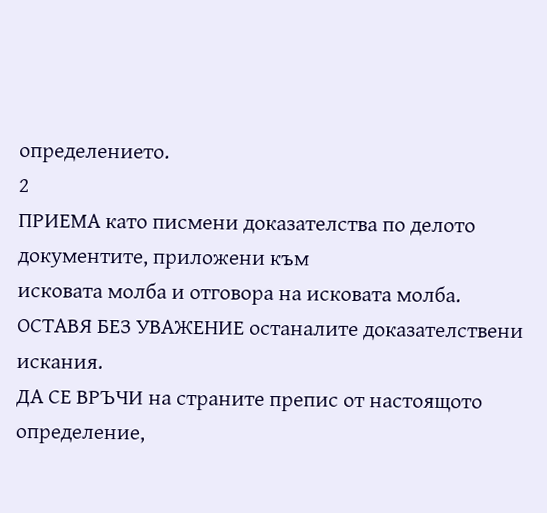определението.
2
ПРИЕМА като писмени доказателства по делото документите, приложени към
исковата молба и отговора на исковата молба.
ОСТАВЯ БЕЗ УВАЖЕНИЕ останалите доказателствени искания.
ДА СЕ ВРЪЧИ на страните препис от настоящото определение,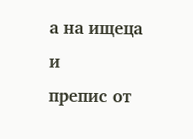а на ищеца и
препис от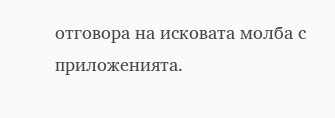отговора на исковата молба с приложенията.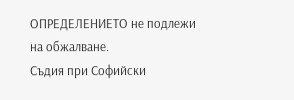ОПРЕДЕЛЕНИЕТО не подлежи на обжалване.
Съдия при Софийски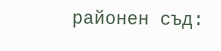районен съд: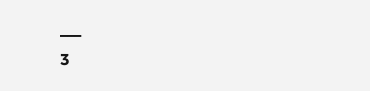___
3